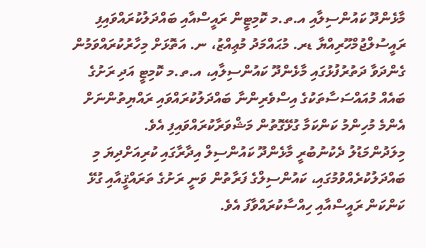މާޅެންދޫ ކައުންސިލާއި އ.ތ.މ ކޮމިޓީން ރައީސްއާއި ބައްދަލުކުރައްވައިފި
ރައީސުލްޖުމްހޫރިއްޔާ ޑރ. މުޙައްމަދު މުޢިއްޒު، ނ. އަތޮޅަށް މިހާރުކުރައްވަމުން ގެންދަވާ ދަތުރުފުޅުގައި މާޅެންދޫ ކައުންސިލާއި، އ.ތ.މ ކޮމިޓީ އަދި ރަށުގެ ބައެއް މުއައްސަސާތަކުގެ އިސްވެރިންނާ ބައްދަލުކުރައްވައި ރައްޔިތުންނަށް އެންމެ މުހިންމު ކަންކަމާ ގުޅޭގޮތުން މަޝްވަރާކުރައްވައިފި އެވެ.
މިލަދުންމަޑުލު ދެކުނުބުރީ މާޅެންދޫ ކައުންސިލް އިދާރާގައި ކުރިއަށްދިޔަ މި ބައްދަލުކުރެއްވުމުގައި، ކައުންސިލްގެ ފަރާތުން ވަނީ ރަށުގެ ތަރައްޤީއާއި ގުޅޭ ކަންކަން ރައީސްއާއި ހިއްސާކުރައްވާފަ އެވެ.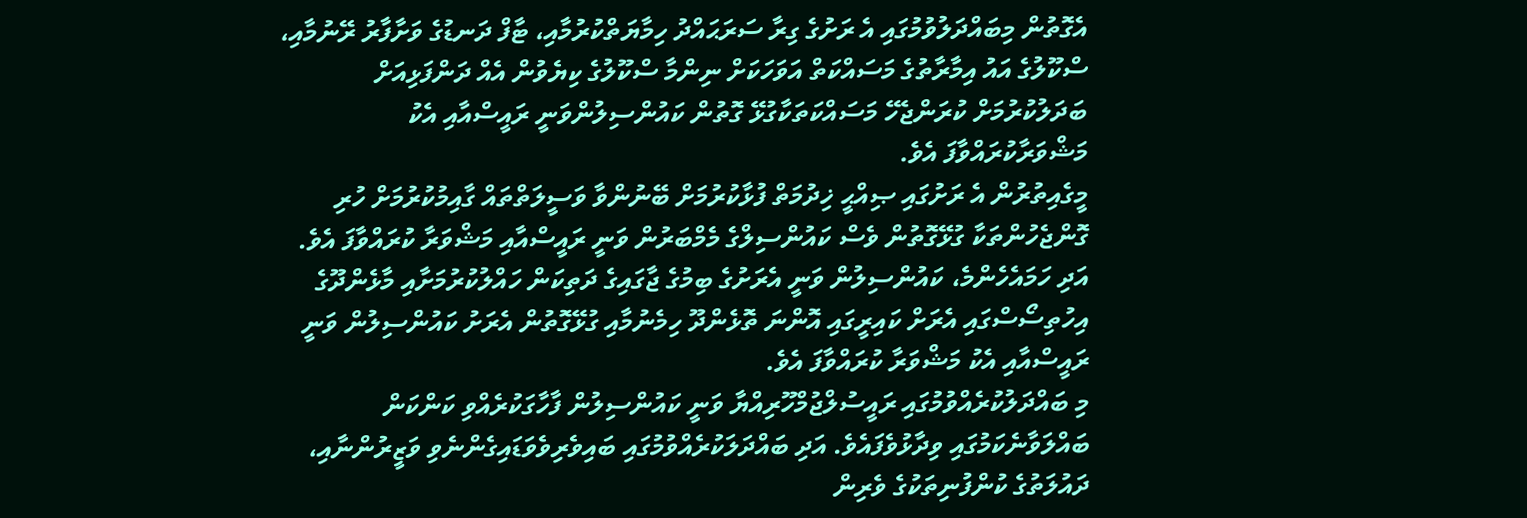އެގޮތުން މިބައްދަލުވުމުގައި އެ ރަށުގެ ގިރާ ސަރަޙައްދު ހިމާޔަތްކުރުމާއި، ޓާފް ދަނޑުގެ ވަށާފާރު ރޭނުމާއި، ސްކޫލުގެ އައު އިމާރާތުގެ މަސައްކަތް އަވަހަކަށް ނިންމާ ސްކޫލުގެ ކިޔެވުން އެއް ދަންފަޅިއަށް ބަދަލުކުރުމަށް ކުރަންޖެހޭ މަސައްކަތަކާގުޅޭ ގޮތުން ކައުންސިލުންވަނީ ރައީސްއާއި އެކު މަޝްވަރާކުރައްވާފަ އެވެ.
މީގެއިތުރުން އެ ރަށުގައި ޞިއްޙީ ޚިދުމަތް ފުޅާކުރުމަށް ބޭނުންވާ ވަސީލަތްތައް ގާއިމުކުރުމަށް ހުރި ގޮންޖެހުންތަކާ ގުޅޭގޮތުން ވެސް ކައުންސިލްގެ މެމްބަރުން ވަނީ ރައީސްއާއި މަޝްވަރާ ކުރައްވާފަ އެވެ. އަދި ހަމައެހެންމެ، ކައުންސިލުން ވަނީ އެރަށުގެ ބިމުގެ ޖާގައިގެ ދަތިކަން ހައްލުކުރުމަށާއި މާޅެންދޫގެ އިހުތިސޯސްގައި އެރަށް ކައިރީގައި އޮންނަ ތޮޅެންދޫ ހިމެނުމާއި ގުޅޭގޮތުން އެރަށު ކައުންސިލުން ވަނީ ރައީސްއާއި އެކު މަޝްވަރާ ކުރައްވާފަ އެވެ.
މި ބައްދަލުކުރެއްވުމުގައި ރައީސުލްޖުމްހޫރިއްޔާ ވަނީ ކައުންސިލުން ފާހާގަކުރެއްވި ކަންކަން ބައްލަވާނެކަމުގައި ވިދާޅުވެފައެވެ. އަދި ބައްދަލަކުރެއްވުމުގައި ބައިވެރިވެވަޑައިގެންނެވި ވަޒީރުންނާއި، ދައުލަތުގެ ކުންފުނިތަކުގެ ވެރިން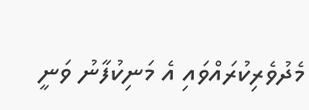މެދުވެރިކުރައްވައި އެ މަނިކުފާނު ވަނީ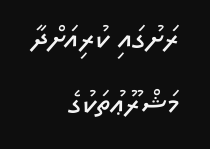ރަށުގައި ކުރިއަށްދާ މަޝްރޫޢުތަކުގެ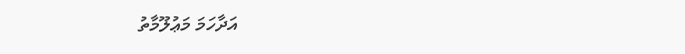އަދާހަމަ މަޢުލޫމާތު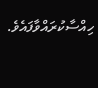ހިއްސާކުރައްވާފައެވެ.